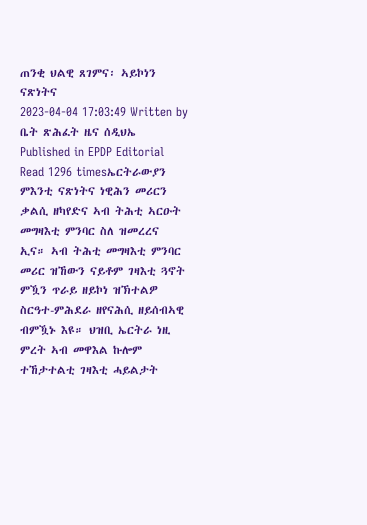ጠንቂ ህልዊ ጸገምና፡ ኣይኮነን ናጽነትና
2023-04-04 17:03:49 Written by ቤት ጽሕፈት ዜና ሰዲህኤ Published in EPDP Editorial Read 1296 timesኤርትራውያን ምእንቲ ናጽነትና ነዊሕን መሪርን ቃልሲ ዘካየድና ኣብ ትሕቲ ኣርዑት መግዛእቲ ምንባር ስለ ዝመረረና ኢና። ኣብ ትሕቲ መግዛእቲ ምንባር መሪር ዝኸውን ናይቶም ገዛእቲ ጓኖት ምዃን ጥራይ ዘይኮነ ዝኽተልዎ ስርዓተ-ምሕደራ ዘየናሕሲ ዘይሰብኣዊ ብምዃኑ እዩ። ህዝቢ ኤርትራ ነዚ ምረት ኣብ መዋእል ኩሎም ተኸታተልቲ ገዛእቲ ሓይልታት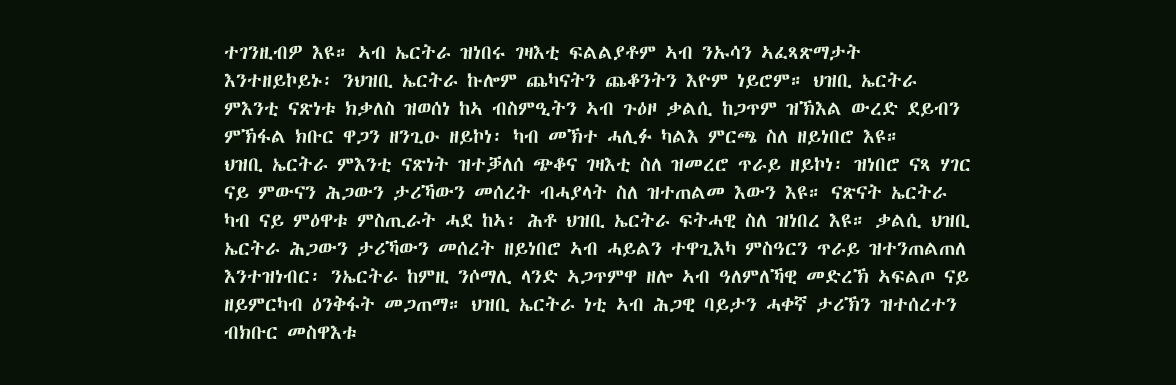ተገንዚብዎ እዩ። ኣብ ኤርትራ ዝነበሩ ገዛእቲ ፍልልያቶም ኣብ ንኡሳን ኣፈጻጽማታት እንተዘይኮይኑ፡ ንህዝቢ ኤርትራ ኩሎም ጨካናትን ጨቆንትን እዮም ነይሮም። ህዝቢ ኤርትራ ምእንቲ ናጽነቱ ክቃለስ ዝወሰነ ከኣ ብስምዒትን ኣብ ጉዕዞ ቃልሲ ከጋጥም ዝኽእል ውረድ ደይብን ምኽፋል ክቡር ዋጋን ዘንጊዑ ዘይኮነ፡ ካብ መኽተ ሓሊፉ ካልእ ምርጫ ስለ ዘይነበሮ እዩ።
ህዝቢ ኤርትራ ምእንቲ ናጽነት ዝተቓለሰ ጭቆና ገዛእቲ ስለ ዝመረሮ ጥራይ ዘይኮነ፡ ዝነበሮ ናጻ ሃገር ናይ ምውናን ሕጋውን ታሪኻውን መሰረት ብሓያላት ስለ ዝተጠልመ እውን እዩ። ናጽናት ኤርትራ ካብ ናይ ምዕዋቱ ምስጢራት ሓደ ከኣ፡ ሕቶ ህዝቢ ኤርትራ ፍትሓዊ ስለ ዝነበረ እዩ። ቃልሲ ህዝቢ ኤርትራ ሕጋውን ታሪኻውን መሰረት ዘይነበሮ ኣብ ሓይልን ተዋጊእካ ምስዓርን ጥራይ ዝተንጠልጠለ እንተዝነብር፡ ንኤርትራ ከምዚ ንሶማሊ ላንድ ኣጋጥምዋ ዘሎ ኣብ ዓለምለኻዊ መድረኽ ኣፍልጦ ናይ ዘይምርካብ ዕንቅፋት መጋጠማ። ህዝቢ ኤርትራ ነቲ ኣብ ሕጋዊ ባይታን ሓቀኛ ታሪኽን ዝተሰረተን ብክቡር መስዋእቱ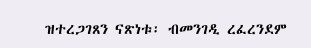ዝተረጋገጸን ናጽነቱ፡ ብመንገዲ ረፈረንደም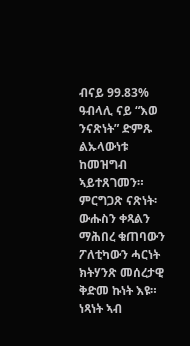ብናይ 99.83% ዓብላሊ ናይ “እወ ንናጽነት” ድምጹ ልኡላውነቱ ከመዝግብ ኣይተጸገመን።
ምርግጋጽ ናጽነት፡ ውሑስን ቀጻልን ማሕበረ ቁጠባውን ፖለቲካውን ሓርነት ክትሃንጽ መሰረታዊ ቅድመ ኩነት እዩ። ነጻነት ኣብ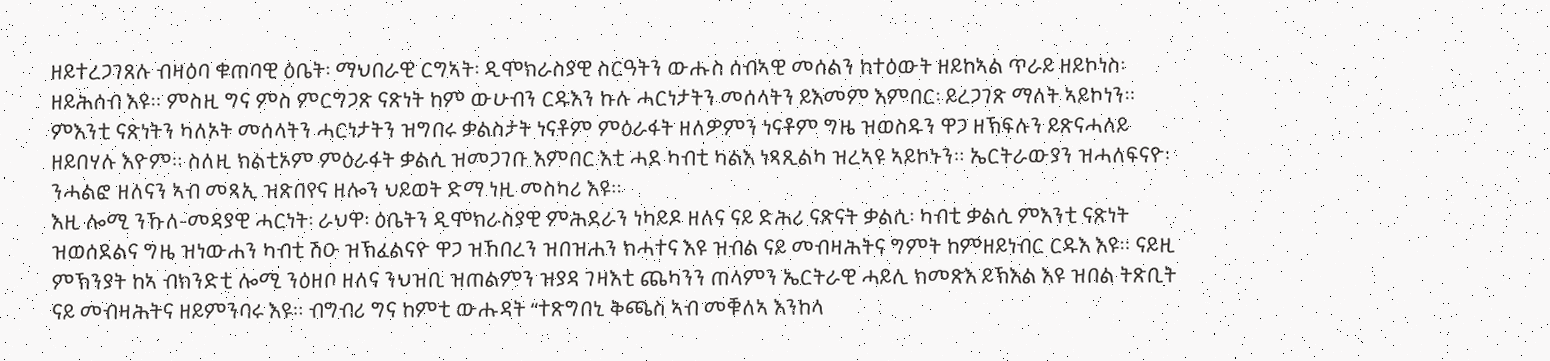ዘይተረጋገጸሉ ብዛዕባ ቁጠባዊ ዕቤት፡ ማህበራዊ ርግኣት፡ ዲሞክራስያዊ ስርዓትን ውሑስ ሰብኣዊ መሰልን ከተዕውት ዘይከኣል ጥራይ ዘይኮነስ፡ ዘይሕሰብ እዩ። ምስዚ ግና ምስ ምርግጋጽ ናጽነት ከም ውሁብን ርዱእን ኩሉ ሓርነታትን መሰላትን ይእመም እምበር፡ ይረጋገጽ ማለት ኣይኮነን። ምእንቲ ናጽነትን ካለኦት መሰላትን ሓርነታትን ዝግበሩ ቃልስታት ነናቶም ምዕራፋት ዘለዎምን ነናቶም ግዜ ዝወስዱን ዋጋ ዘኽፍሉን ይጽናሓለይ ዘይበሃሉ እዮም። ስለዚ ክልቲኦም ምዕራፋት ቃልሲ ዝመጋገቡ እምበር እቲ ሓደ ካብቲ ካልእ ነጻጺልካ ዝረኣዩ ኣይኮኑን። ኤርትራውያን ዝሓለፍናዮ፡ ንሓልፎ ዘለናን ኣብ መጻኢ ዝጽበየና ዘሎን ህይወት ድማ ነዚ መስካሪ እዩ።
እዚ ሎሚ ንኹለ-መዳያዊ ሓርነት፡ ራህዋ፡ ዕቤትን ዲሞክራስያዊ ምሕደራን ነካይዶ ዘለና ናይ ድሕሪ ናጽናት ቃልሲ፡ ካብቲ ቃልሲ ምእንቲ ናጽነት ዝወሰደልና ግዜ ዝነውሐን ካብቲ ሽዑ ዝኽፈልናዮ ዋጋ ዝኸበረን ዝበዝሐን ክሓተና እዩ ዝብል ናይ መብዛሕትና ግምት ከምዘይነብር ርዱእ እዩ። ናይዚ ምኽንያት ከኣ ብክንድቲ ሎሚ ንዕዘቦ ዘለና ንህዝቢ ዝጠልምን ዝያዳ ገዛእቲ ጨካንን ጠላምን ኤርትራዊ ሓይሊ ክመጽእ ይኽእል እዩ ዝበል ትጽቢት ናይ መብዛሕትና ዘይምንባሩ እዩ። ብግብሪ ግና ከምቲ ውሑዳት “ተጽግበኒ ቅጫስ ኣብ መቑለኣ እንከላ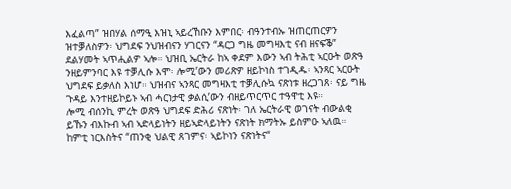እፈልጣ” ዝበሃል ሰማዒ እዝኒ ኣይረኸቡን እምበር፡ ብዓንተብኡ ዝጠርጠርዎን ዝተቓለስዎን፡ ህግደፍ ንህዝብናን ሃገርናን “ዳርጋ ግዜ መግዛእቲ ናብ ዘናፍቕ” ደልሃመት ኣጥሒልዎ ኣሎ። ህዝቢ ኤርትራ ከኣ ቀደም እውን ኣብ ትሕቲ ኣርዑት ወጽዓ ንዘይምንባር እዩ ተቓሊሱ እሞ፡ ሎሚ’ውን መሪጽዎ ዘይኮነስ ተገዲዱ፡ ኣንጻር ኣርዑት ህግደፍ ይቃለስ እነሆ። ህዝብና ኣንጻር መግዛእቲ ተቓሊሱኳ ናጽነቱ ዘረጋገጸ፡ ናይ ግዜ ጉዳይ እንተዘይኮይኑ ኣብ ሓርነታዊ ቃልሲ’ውን ብዘይጥርጥር ተዓዋቲ እዩ።
ሎሚ ብሰንኪ ምረት ወጽዓ ህግደፍ ድሕሪ ናጽነት፡ ገለ ኤርትራዊ ወገናት ብውልቂ ይኹን ብእኩብ ኣብ ኣድላይነትን ዘይኣድላይነትን ናጽነት ክማትኡ ይስምዑ ኣለዉ። ከምቲ ነርእስትና “ጠንቂ ህልዊ ጸገምና፡ ኣይኮነን ናጽነትና“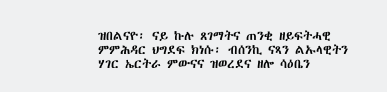ዝበልናዮ፡ ናይ ኩሉ ጸገማትና ጠንቂ ዘይፍትሓዊ ምምሕዳር ህግደፍ ክነሱ፡ ብሰንኪ ናጻን ልኡላዊትን ሃገር ኤርትራ ምውናና ዝወረደና ዘሎ ሳዕቤን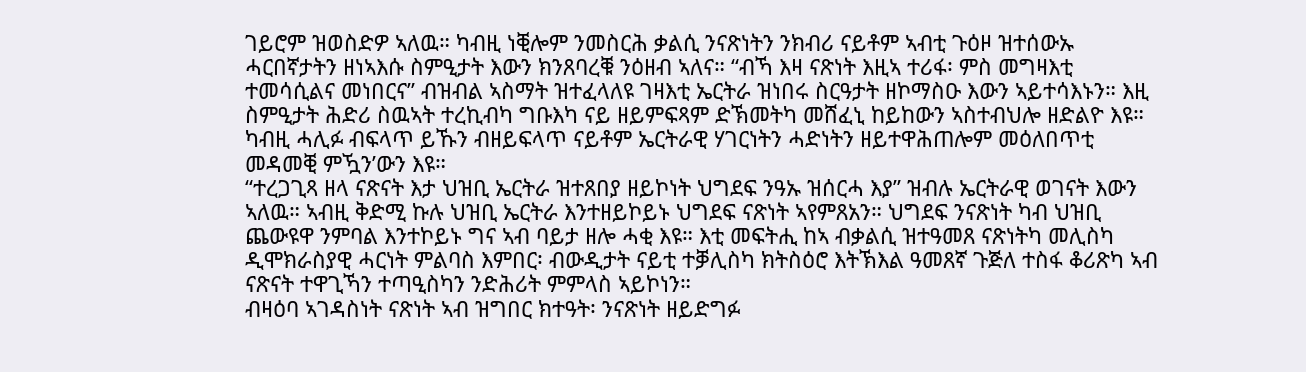ገይሮም ዝወስድዎ ኣለዉ። ካብዚ ነቒሎም ንመስርሕ ቃልሲ ንናጽነትን ንክብሪ ናይቶም ኣብቲ ጉዕዞ ዝተሰውኡ ሓርበኛታትን ዘነኣእሱ ስምዒታት እውን ክንጸባረቑ ንዕዘብ ኣለና። “ብኻ እዛ ናጽነት እዚኣ ተሪፋ፡ ምስ መግዛእቲ ተመሳሲልና መነበርና” ብዝብል ኣስማት ዝተፈላለዩ ገዛእቲ ኤርትራ ዝነበሩ ስርዓታት ዘኮማስዑ እውን ኣይተሳእኑን። እዚ ስምዒታት ሕድሪ ስዉኣት ተረኪብካ ግቡእካ ናይ ዘይምፍጻም ድኽመትካ መሸፈኒ ከይከውን ኣስተብህሎ ዘድልዮ እዩ። ካብዚ ሓሊፉ ብፍላጥ ይኹን ብዘይፍላጥ ናይቶም ኤርትራዊ ሃገርነትን ሓድነትን ዘይተዋሕጠሎም መዕለበጥቲ መዳመቒ ምዃን’ውን እዩ።
“ተረጋጊጻ ዘላ ናጽናት እታ ህዝቢ ኤርትራ ዝተጸበያ ዘይኮነት ህግደፍ ንዓኡ ዝሰርሓ እያ” ዝብሉ ኤርትራዊ ወገናት እውን ኣለዉ። ኣብዚ ቅድሚ ኩሉ ህዝቢ ኤርትራ እንተዘይኮይኑ ህግደፍ ናጽነት ኣየምጸአን። ህግደፍ ንናጽነት ካብ ህዝቢ ጨውዩዋ ንምባል እንተኮይኑ ግና ኣብ ባይታ ዘሎ ሓቂ እዩ። እቲ መፍትሒ ከኣ ብቃልሲ ዝተዓመጸ ናጽነትካ መሊስካ ዲሞክራስያዊ ሓርነት ምልባስ እምበር፡ ብውዲታት ናይቲ ተቓሊስካ ክትስዕሮ እትኽእል ዓመጸኛ ጉጅለ ተስፋ ቆሪጽካ ኣብ ናጽናት ተዋጊኻን ተጣዒስካን ንድሕሪት ምምላስ ኣይኮነን።
ብዛዕባ ኣገዳስነት ናጽነት ኣብ ዝግበር ክተዓት፡ ንናጽነት ዘይድግፉ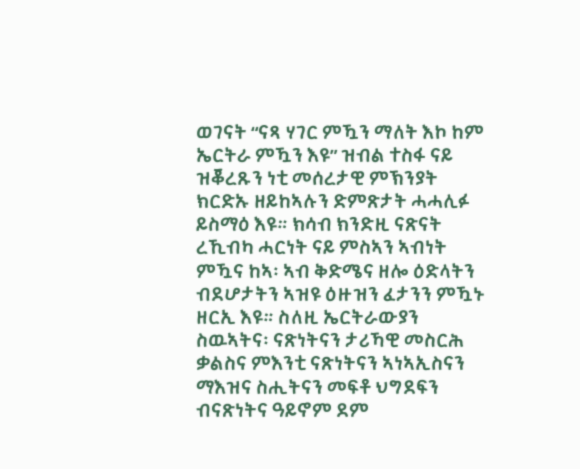ወገናት “ናጻ ሃገር ምዃን ማለት እኮ ከም ኤርትራ ምዃን እዩ” ዝብል ተስፋ ናይ ዝቖረጹን ነቲ መሰረታዊ ምኽንያት ክርድኡ ዘይከኣሉን ድምጽታት ሓሓሊፉ ይስማዕ እዩ። ክሳብ ክንድዚ ናጽናት ረኺብካ ሓርነት ናይ ምስኣን ኣብነት ምዃና ከኣ፡ ኣብ ቅድሜና ዘሎ ዕድላትን ብደሆታትን ኣዝዩ ዕዙዝን ፈታንን ምዃኑ ዘርኢ እዩ። ስለዚ ኤርትራውያን ስዉኣትና፡ ናጽነትናን ታሪኻዊ መስርሕ ቃልስና ምእንቲ ናጽነትናን ኣነኣኢስናን ማእዝና ስሒትናን መፍቶ ህግደፍን ብናጽነትና ዓይኖም ደም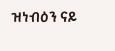ዝነብዕን ናይ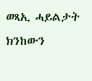ወጻኢ ሓይልታት ክንከውን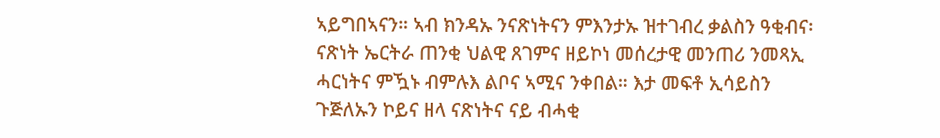ኣይግበኣናን። ኣብ ክንዳኡ ንናጽነትናን ምእንታኡ ዝተገብረ ቃልስን ዓቂብና፡ ናጽነት ኤርትራ ጠንቂ ህልዊ ጸገምና ዘይኮነ መሰረታዊ መንጠሪ ንመጻኢ ሓርነትና ምዃኑ ብምሉእ ልቦና ኣሚና ንቀበል። እታ መፍቶ ኢሳይስን ጉጅለኡን ኮይና ዘላ ናጽነትና ናይ ብሓቂ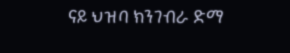ናይ ህዝባ ክንገብራ ድማ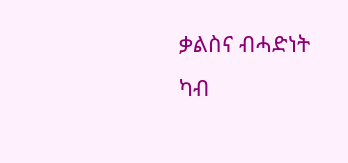ቃልስና ብሓድነት ካብ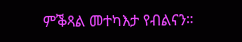ምቕጻል መተካእታ የብልናን።